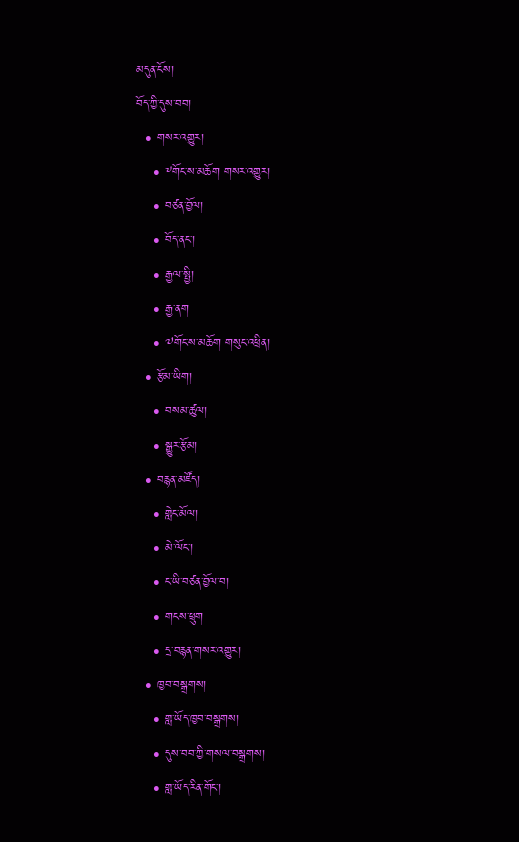མདུན་ངོས།
བོད་ཀྱི་དུས་བབ།
  • གསར་འགྱུར།
    • ༸གོང་ས་མཆོག གསར་འགྱུར།
    • བཙན་བྱོལ།
    • བོད་ནང་།
    • རྒྱལ་སྤྱི།
    • རྒྱ་ནག
    • ༧གོང་ས་མཆོག གསུང་འཕྲིན།
  • རྩོམ་ཡིག།
    • བསམ་ཚུལ།
    • སྒྱུར་རྩོམ།
  • བརྙན་མཛོད།
    • གླེང་མོལ།
    • མེ་ལོང་།
    • ང་ཡི་བཙན་བྱོལ་བ།
    • གངས་ཕྲུག
    • དྲ་བརྙན་གསར་འགྱུར།
  • ཁྱབ་བསྒྲགས།
    • གླ་ཡོད་ཁྱབ་བསྒྲགས།
    • དུས་བབ་ཀྱི་གསལ་བསྒྲགས།
    • གླ་ཡོད་རིན་གོང་།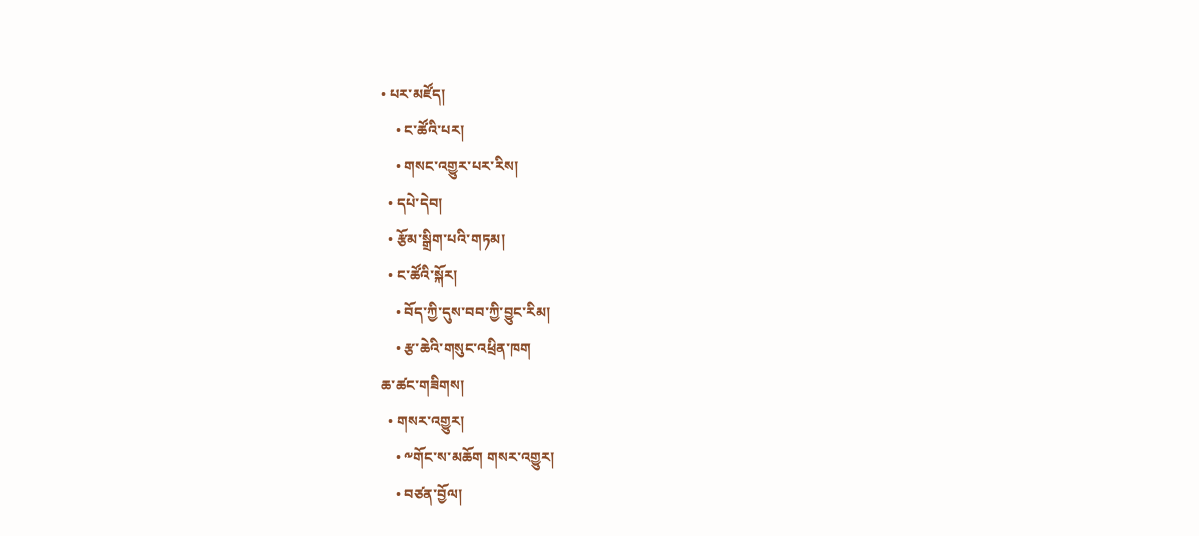• པར་མཛོད།
    • ང་ཚོའི་པར།
    • གསང་འགྱུར་པར་རིས།
  • དཔེ་དེབ།
  • རྩོམ་སྒྲིག་པའི་གཏམ།
  • ང་ཚོའི་སྐོར།
    • བོད་ཀྱི་དུས་བབ་ཀྱི་བྱུང་རིམ།
    • རྩ་ཆེའི་གསུང་འཕྲིན་ཁག
ཆ་ཚང་གཟིགས།
  • གསར་འགྱུར།
    • ༸གོང་ས་མཆོག གསར་འགྱུར།
    • བཙན་བྱོལ།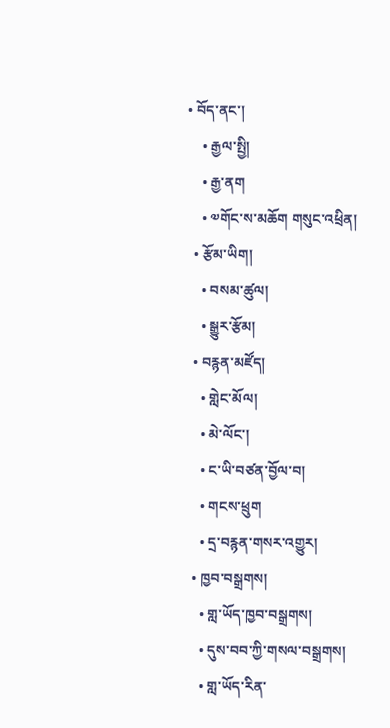• བོད་ནང་།
    • རྒྱལ་སྤྱི།
    • རྒྱ་ནག
    • ༧གོང་ས་མཆོག གསུང་འཕྲིན།
  • རྩོམ་ཡིག།
    • བསམ་ཚུལ།
    • སྒྱུར་རྩོམ།
  • བརྙན་མཛོད།
    • གླེང་མོལ།
    • མེ་ལོང་།
    • ང་ཡི་བཙན་བྱོལ་བ།
    • གངས་ཕྲུག
    • དྲ་བརྙན་གསར་འགྱུར།
  • ཁྱབ་བསྒྲགས།
    • གླ་ཡོད་ཁྱབ་བསྒྲགས།
    • དུས་བབ་ཀྱི་གསལ་བསྒྲགས།
    • གླ་ཡོད་རིན་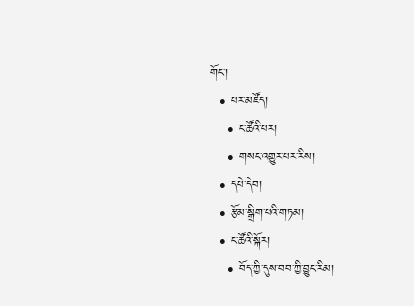གོང་།
  • པར་མཛོད།
    • ང་ཚོའི་པར།
    • གསང་འགྱུར་པར་རིས།
  • དཔེ་དེབ།
  • རྩོམ་སྒྲིག་པའི་གཏམ།
  • ང་ཚོའི་སྐོར།
    • བོད་ཀྱི་དུས་བབ་ཀྱི་བྱུང་རིམ།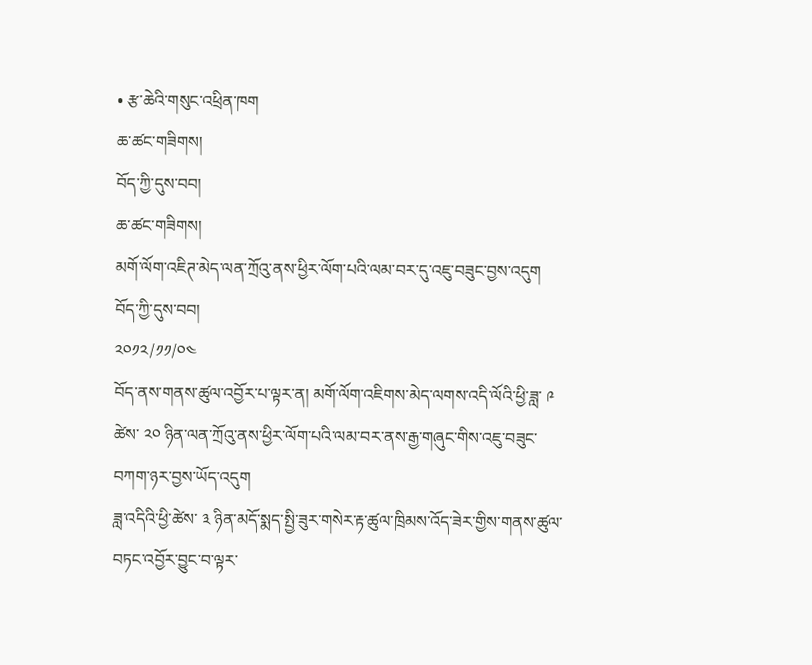• རྩ་ཆེའི་གསུང་འཕྲིན་ཁག
ཆ་ཚང་གཟིགས།
བོད་ཀྱི་དུས་བབ།
ཆ་ཚང་གཟིགས།
མགོ་ལོག་འཇིཊ་མེད་ལན་ཀྲོའུ་ནས་ཕྱིར་ལོག་པའི་ལམ་བར་དུ་འཇུ་བཟུང་བྱས་འདུག
བོད་ཀྱི་དུས་བབ།
༢༠༡༢/༡༡/༠༤
བོད་ནས་གནས་ཚུལ་འབྱོར་པ་ལྟར་ན། མགོ་ལོག་འཇིགས་མེད་ལགས་འདི་ལོའི་ཕྱི་ཟླ་ ༩ ཚེས་ ༢༠ ཉིན་ལན་ཀྲོའུ་ནས་ཕྱིར་ལོག་པའི་ལམ་བར་ནས་རྒྱ་གཞུང་གིས་འཇུ་བཟུང་བཀག་ཉར་བྱས་ཡོད་འདུག
ཟླ་འདིའི་ཕྱི་ཚེས་ ༣ ཉིན་མདོ་སྨད་སྤྱི་ཟུར་གསེར་རྟ་ཚུལ་ཁྲིམས་འོད་ཟེར་གྱིས་གནས་ཚུལ་བཏང་འབྱོར་བྱུང་བ་ལྟར་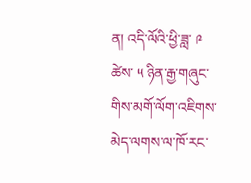ན། འདི་ལོའི་ཕྱི་ཟླ་ ༩ ཚེས་ ༥ ཉིན་རྒྱ་གཞུང་གིས་མགོ་ལོག་འཇིགས་མེད་ལགས་ལ་ཁོ་རང་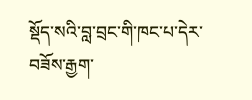སྡོད་སའི་བླ་བྲང་གི་ཁང་པ་དེར་བཟོས་རྒྱག་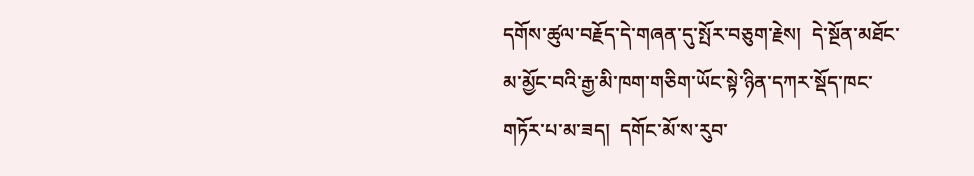དགོས་ཚུལ་བརྗོད་དེ་གཞན་དུ་སྤོར་བཅུག་རྗེས།  དེ་སྔོན་མཐོང་མ་མྱོང་བའི་རྒྱ་མི་ཁག་གཅིག་ཡོང་སྟེ་ཉིན་དཀར་སྡོད་ཁང་གཏོར་པ་མ་ཟད།  དགོང་མོ་ས་རུབ་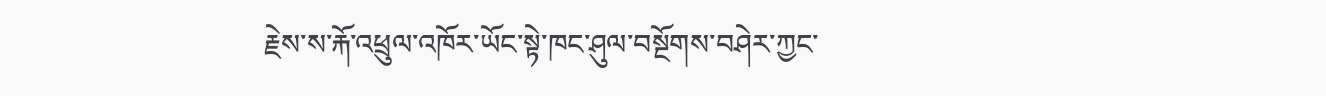རྗེས་ས་རྐོ་འཕྲུལ་འཁོར་ཡོང་སྟེ་ཁང་ཤུལ་བསྔོགས་བཤེར་ཀྱང་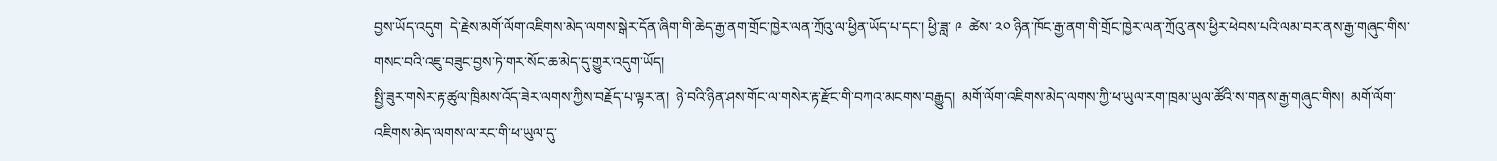བྱས་ཡོད་འདུག  དེ་རྗེས་མགོ་ལོག་འཇིགས་མེད་ལགས་སྒེར་དོན་ཞིག་གི་ཆེད་རྒྱ་ནག་གྲོང་ཁྱེར་ལན་ཀྲོའུ་ལ་ཕྱིན་ཡོད་པ་དང་། ཕྱི་ཟླ་ ༩  ཚེས་ ༢༠ ཉིན་ཁོང་རྒྱ་ནག་གི་གྲོང་ཁྱེར་ལན་ཀྲོའུ་ནས་ཕྱིར་ཕེབས་པའི་ལམ་བར་ནས་རྒྱ་གཞུང་གིས་གསང་བའི་འཇུ་བཟུང་བྱས་ཏེ་གར་སོང་ཆ་མེད་དུ་གྱུར་འདུག་ཡོད།
སྤྱི་ཟུར་གསེར་རྟ་ཚུལ་ཁྲིམས་འོད་ཟེར་ལགས་ཀྱིས་བརྗོད་པ་ལྟར་ན།  ཉེ་བའི་ཉིན་ཤས་གོང་ལ་གསེར་རྟ་རྫོང་གི་བཀའ་མངགས་བརྒྱུད།  མགོ་ལོག་འཇིགས་མེད་ལགས་ཀྱི་ཕ་ཡུལ་རག་ཁྲམ་ཡུལ་ཚོའི་ས་གནས་རྒྱ་གཞུང་གིས།  མགོ་ལོག་འཇིགས་མེད་ལགས་ལ་རང་གི་ཕ་ཡུལ་དུ་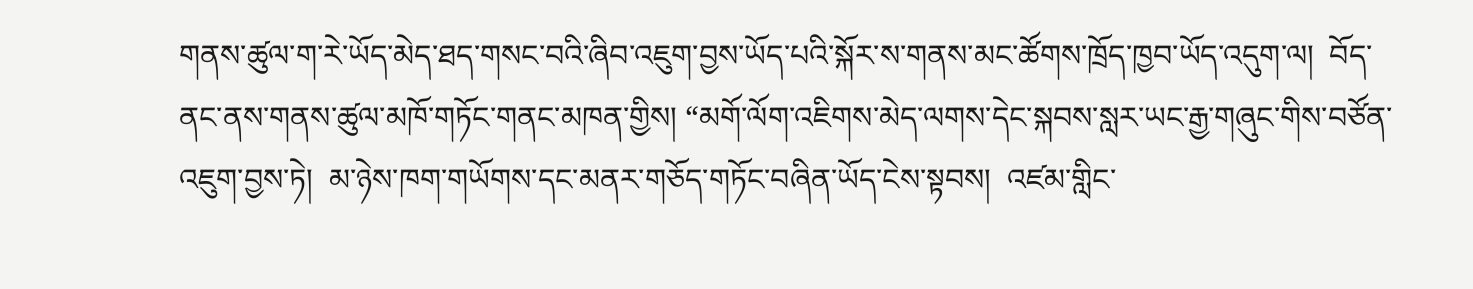གནས་ཚུལ་ག་རེ་ཡོད་མེད་ཐད་གསང་བའི་ཞིབ་འཇུག་བྱས་ཡོད་པའི་སྐོར་ས་གནས་མང་ཚོགས་ཁྲོད་ཁྱབ་ཡོད་འདུག་ལ།  བོད་ནང་ནས་གནས་ཚུལ་མཁོ་གཏོང་གནང་མཁན་གྱིས། “མགོ་ལོག་འཇིགས་མེད་ལགས་དེང་སྐབས་སླར་ཡང་རྒྱ་གཞུང་གིས་བཙོན་འཇུག་བྱས་ཏེ།  མ་ཉེས་ཁག་གཡོགས་དང་མནར་གཅོད་གཏོང་བཞིན་ཡོད་ངེས་སྟབས།  འཛམ་གླིང་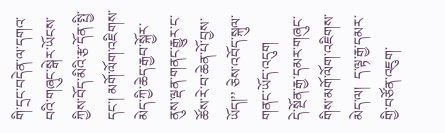གི་དྲང་བདེན་ལ་དགའ་བའི་གཞུང་སྒེར་ཡོངས་ཀྱིས་བོད་མིའི་རྩ་དོན་སྤྱི་དང་། མགོ་ལོག་འཇིགས་མེད་ཀྱི་ཆེད་རྒྱབ་སྐྱོར་ནུས་ལྡན་གནང་རྒྱུར་ང་ཚོས་རེ་བ་ཆེན་པོ་བྱས་ཡོད།’’ ཅེས་འབོད་སྐུལ་གནང་ཡོད་འདུག
དེ་སྔོན་རྒྱ་དམར་གཞུང་གིས་མགོ་ལོག་འཇིགས་མེད་ལ།  ད་ལྟ་རྒྱ་དམར་གྱི་བཙོན་འཇུག་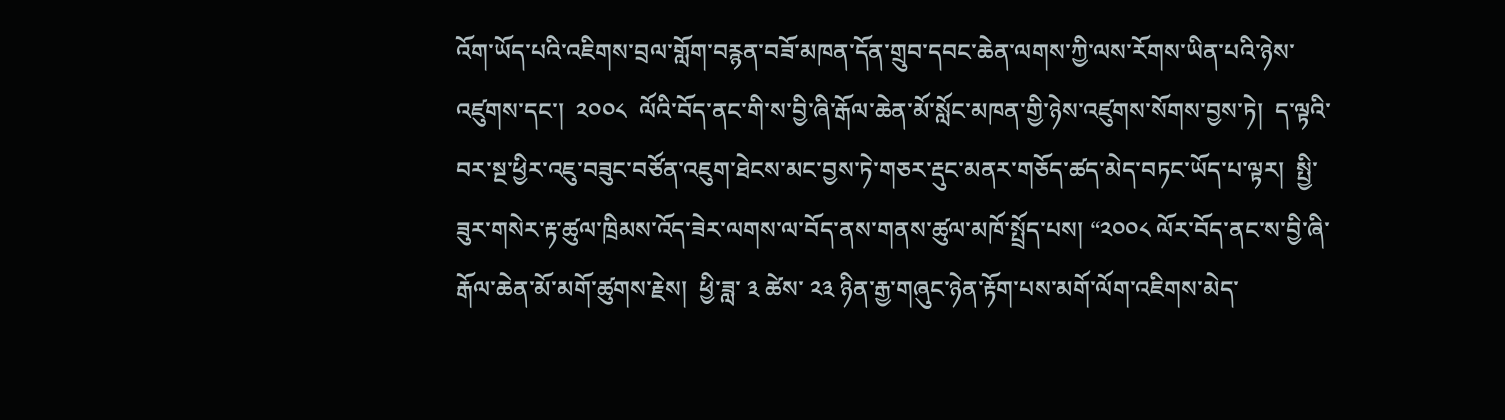འོག་ཡོད་པའི་འཇིགས་བྲལ་གློག་བརྙན་བཟོ་མཁན་དོན་གྲུབ་དབང་ཆེན་ལགས་ཀྱི་ལས་རོགས་ཡིན་པའི་ཉེས་འཛུགས་དང་།  ༢༠༠༨  ལོའི་བོད་ནང་གི་ས་བྱི་ཞི་རྒོལ་ཆེན་མོ་སློང་མཁན་གྱི་ཉེས་འཛུགས་སོགས་བྱས་ཏེ།  ད་ལྟའི་བར་སྔ་ཕྱིར་འཇུ་བཟུང་བཙོན་འཇུག་ཐེངས་མང་བྱས་ཏེ་གཅར་རྡུང་མནར་གཅོད་ཚད་མེད་བཏང་ཡོད་པ་ལྟར།  སྤྱི་ཟུར་གསེར་རྟ་ཚུལ་ཁྲིམས་འོད་ཟེར་ལགས་ལ་བོད་ནས་གནས་ཚུལ་མཁོ་སྤྲོད་པས། “༢༠༠༨ ལོར་བོད་ནང་ས་བྱི་ཞི་རྒོལ་ཆེན་མོ་མགོ་ཚུགས་རྗེས།  ཕྱི་ཟླ་ ༣ ཚེས་ ༢༣ ཉིན་རྒྱ་གཞུང་ཉེན་རྟོག་པས་མགོ་ལོག་འཇིགས་མེད་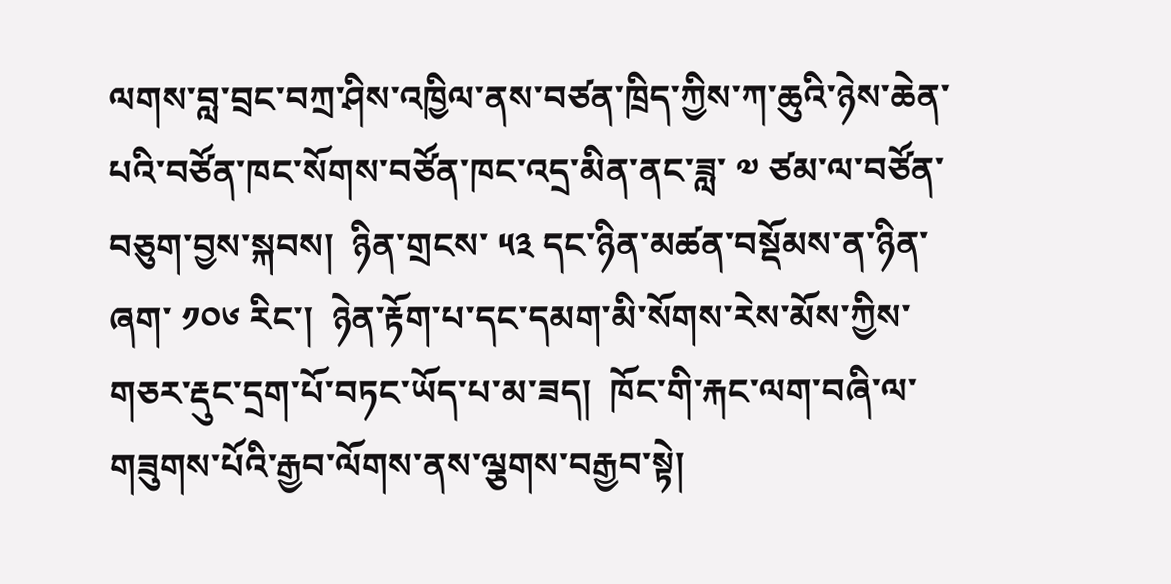ལགས་བླ་བྲང་བཀྲ་ཤིས་འཁྱིལ་ནས་བཙན་ཁྲིད་ཀྱིས་ཀ་ཆུའི་ཉེས་ཆེན་པའི་བཙོན་ཁང་སོགས་བཙོན་ཁང་འདྲ་མིན་ནང་ཟླ་ ༧ ཙམ་ལ་བཙོན་བཅུག་བྱས་སྐབས།  ཉིན་གྲངས་ ༥༣ དང་ཉིན་མཚན་བསྡོམས་ན་ཉིན་ཞག་ ༡༠༦ རིང་།  ཉེན་རྟོག་པ་དང་དམག་མི་སོགས་རེས་མོས་ཀྱིས་གཅར་རྡུང་དྲག་པོ་བཏང་ཡོད་པ་མ་ཟད།  ཁོང་གི་རྐང་ལག་བཞི་ལ་གཟུགས་པོའི་རྒྱབ་ལོགས་ནས་ལྕགས་བརྒྱབ་སྟེ།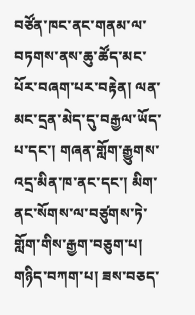བཙོན་ཁང་ནང་གནམ་ལ་བཏགས་ནས་ཆུ་ཚོད་མང་པོར་བཞག་པར་བརྟེན། ལན་མང་དྲན་མེད་དུ་བརྒྱལ་ཡོད་པ་དང་། གཞན་གློག་རྒྱུགས་འདྲ་མིན་ཁ་ནང་དང་། མིག་ནང་སོགས་ལ་བཙུགས་ཏེ་གློག་གིས་རྒྱག་བཅུག་པ། གཉིད་བཀག་པ། ཟས་བཅད་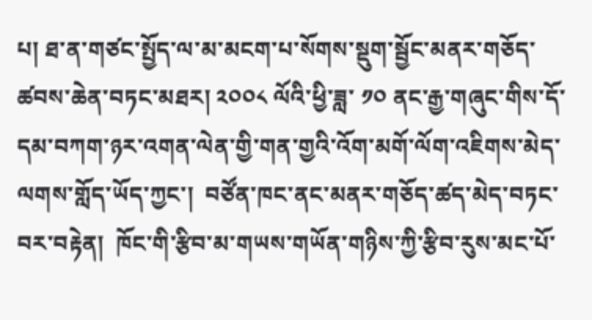པ། ཐ་ན་གཙང་སྤྱོད་ལ་མ་མངག་པ་སོགས་སྡུག་སྦྱོང་མནར་གཅོད་ཚབས་ཆེན་བཏང་མཐར། ༢༠༠༨ ལོའི་ཕྱི་ཟླ་ ༡༠ ནང་རྒྱ་གཞུང་གིས་དོ་དམ་བཀག་ཉར་འགན་ལེན་གྱི་གན་གྱའི་འོག་མགོ་ལོག་འཇིགས་མེད་ལགས་གློད་ཡོད་ཀྱང་།  བཙོན་ཁང་ནང་མནར་གཅོད་ཚད་མེད་བཏང་བར་བརྟེན།  ཁོང་གི་རྩིབ་མ་གཡས་གཡོན་གཉིས་ཀྱི་རྩིབ་རུས་མང་པོ་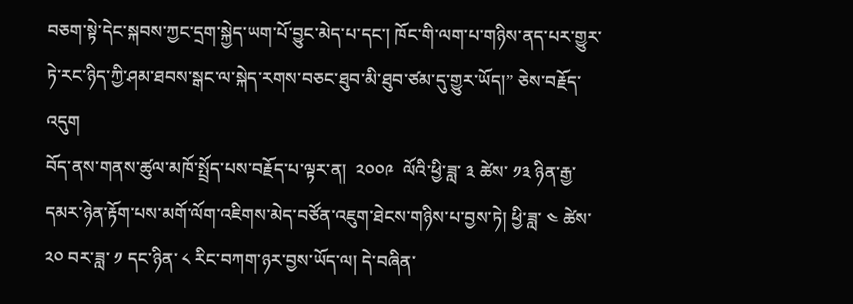བཅག་སྟེ་དེང་སྐབས་ཀྱང་དྲག་སྐྱེད་ཡག་པོ་བྱུང་མེད་པ་དང་། ཁོང་གི་ལག་པ་གཉིས་ནད་པར་གྱུར་ཏེ་རང་ཉིད་ཀྱི་ཤམ་ཐབས་སྒང་ལ་སྐེད་རགས་བཅང་ཐུབ་མི་ཐུབ་ཙམ་དུ་གྱུར་ཡོད།” ཅེས་བརྗོད་འདུག
བོད་ནས་གནས་ཚུལ་མཁོ་སྤྲོད་པས་བརྗོད་པ་ལྟར་ན།  ༢༠༠༩  ལོའི་ཕྱི་ཟླ་ ༣ ཚེས་ ༡༣ ཉིན་རྒྱ་དམར་ཉེན་རྟོག་པས་མགོ་ལོག་འཇིགས་མེད་བཙོན་འཇུག་ཐེངས་གཉིས་པ་བྱས་ཏེ། ཕྱི་ཟླ་ ༤ ཚེས་ ༢༠ བར་ཟླ་ ༡ དང་ཉིན་ ༨ རིང་བཀག་ཉར་བྱས་ཡོད་ལ། དེ་བཞིན་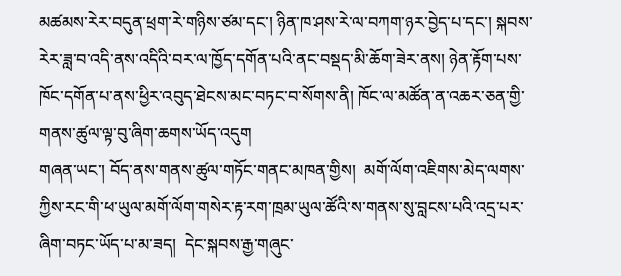མཚམས་རེར་བདུན་ཕྲག་རེ་གཉིས་ཙམ་དང་། ཉིན་ཁ་ཤས་རེ་ལ་བཀག་ཉར་བྱེད་པ་དང་། སྐབས་རེར་ཟླ་བ་འདི་ནས་འདིའི་བར་ལ་ཁྱོད་དགོན་པའི་ནང་བསྡད་མི་ཆོག་ཟེར་ནས། ཉེན་རྟོག་པས་ཁོང་དགོན་པ་ནས་ཕྱིར་འབུད་ཐེངས་མང་བཏང་བ་སོགས་ནི། ཁོང་ལ་མཚོན་ན་འཆར་ཅན་གྱི་གནས་ཚུལ་ལྟ་བུ་ཞིག་ཆགས་ཡོད་འདུག
གཞན་ཡང་། བོད་ནས་གནས་ཚུལ་གཏོང་གནང་མཁན་གྱིས།  མགོ་ལོག་འཇིགས་མེད་ལགས་ཀྱིས་རང་གི་ཕ་ཡུལ་མགོ་ལོག་གསེར་རྟ་རག་ཁྲམ་ཡུལ་ཚོའི་ས་གནས་སུ་བླངས་པའི་འདྲ་པར་ཞིག་བཏང་ཡོད་པ་མ་ཟད།  དེང་སྐབས་རྒྱ་གཞུང་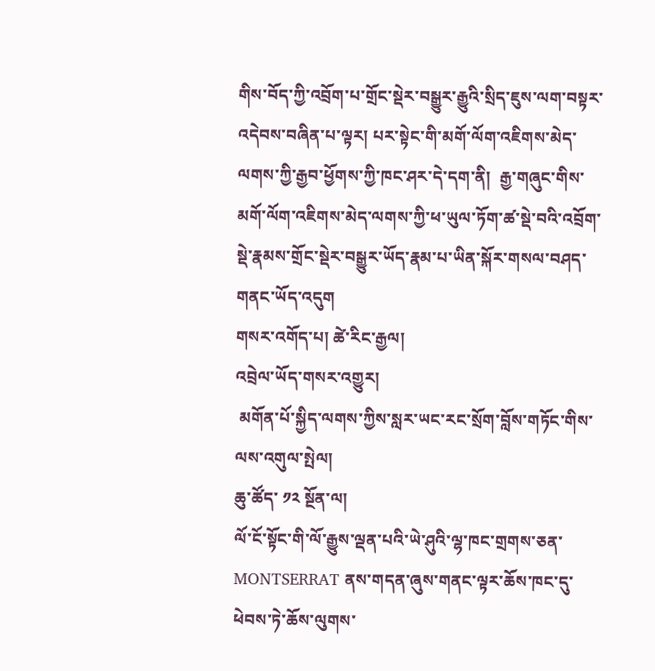གིས་བོད་ཀྱི་འབྲོག་པ་གྲོང་སྡེར་བསྒྱུར་རྒྱུའི་སྲིད་ཇུས་ལག་བསྟར་འདེབས་བཞིན་པ་ལྟར། པར་སྟེང་གི་མགོ་ལོག་འཇིགས་མེད་ལགས་ཀྱི་རྒྱབ་ཕྱོགས་ཀྱི་ཁང་ཤར་དེ་དག་ནི།  རྒྱ་གཞུང་གིས་མགོ་ལོག་འཇིགས་མེད་ལགས་ཀྱི་ཕ་ཡུལ་ཏོག་ཚ་སྡེ་བའི་འབྲོག་སྡེ་རྣམས་གྲོང་སྡེར་བསྒྱུར་ཡོད་རྣམ་པ་ཡིན་སྐོར་གསལ་བཤད་གནང་ཡོད་འདུག
གསར་འགོད་པ། ཚེ་རིང་རྒྱལ།
འབྲེལ་ཡོད་གསར་འགྱུར།
 མགོན་པོ་སྐྱིད་ལགས་ཀྱིས་སླར་ཡང་རང་སྲོག་བློས་གཏོང་གིས་ལས་འགུལ་སྤེལ།
ཆུ་ཚོད་ ༡༢ སྔོན་ལ།
ལོ་ངོ་སྟོང་གི་ལོ་རྒྱུས་ལྡན་པའི་ཡེ་ཤུའི་ལྷ་ཁང་གྲགས་ཅན་ MONTSERRAT ནས་གདན་ཞུས་གནང་ལྟར་ཆོས་ཁང་དུ་ཕེབས་ཏེ་ཆོས་ལུགས་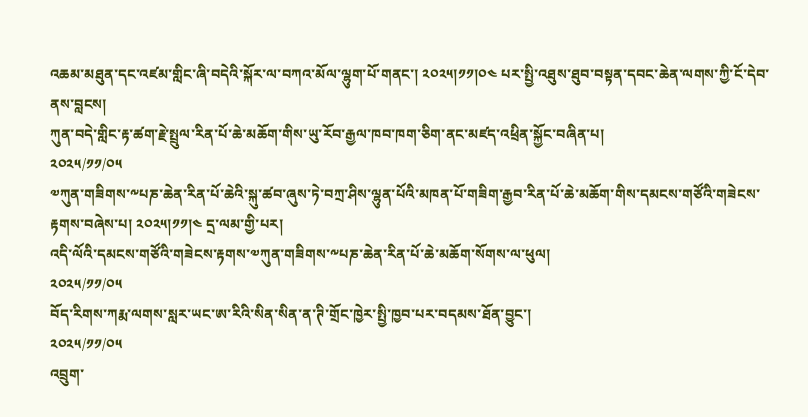འཆམ་མཐུན་དང་འཛམ་གླིང་ཞི་བདེའི་སྐོར་ལ་བཀའ་མོལ་ལྷུག་པོ་གནང་། ༢༠༢༥།༡༡།༠༤ པར་སྤྱི་འཐུས་ཐུབ་བསྟན་དབང་ཆེན་ལགས་ཀྱི་ངོ་དེབ་ནས་བླངས།
ཀུན་བདེ་གླིང་རྟ་ཚག་རྗེ་སྤྲུལ་རིན་པོ་ཆེ་མཆོག་གིས་ཡུ་རོབ་རྒྱལ་ཁབ་ཁག་ཅིག་ནང་མཛད་འཕྲིན་སྐྱོང་བཞིན་པ།
༢༠༢༥/༡༡/༠༥
༧ཀུན་གཟིགས་༸པཎ་ཆེན་རིན་པོ་ཆེའི་སྐུ་ཚབ་ཞུས་ཏེ་བཀྲ་ཤིས་ལྷུན་པོའི་མཁན་པོ་གཟིག་རྒྱབ་རིན་པོ་ཆེ་མཆོག་གིས་དམངས་གཙོའི་གཟེངས་རྟགས་བཞེས་པ། ༢༠༢༥།༡༡།༤ དྲ་ལམ་གྱི་པར།
འདི་ལོའི་དམངས་གཙོའི་གཟེངས་རྟགས་༧ཀུན་གཟིགས་༸པཎ་ཆེན་རིན་པོ་ཆེ་མཆོག་སོགས་ལ་ཕུལ།
༢༠༢༥/༡༡/༠༥
བོད་རིགས་ཀརྨ་ལགས་སླར་ཡང་ཨ་རིའི་སིན་སིན་ན་ཊི་གྲོང་ཁྱེར་སྤྱི་ཁྱབ་པར་བདམས་ཐོན་བྱུང་།
༢༠༢༥/༡༡/༠༥
འབྲུག་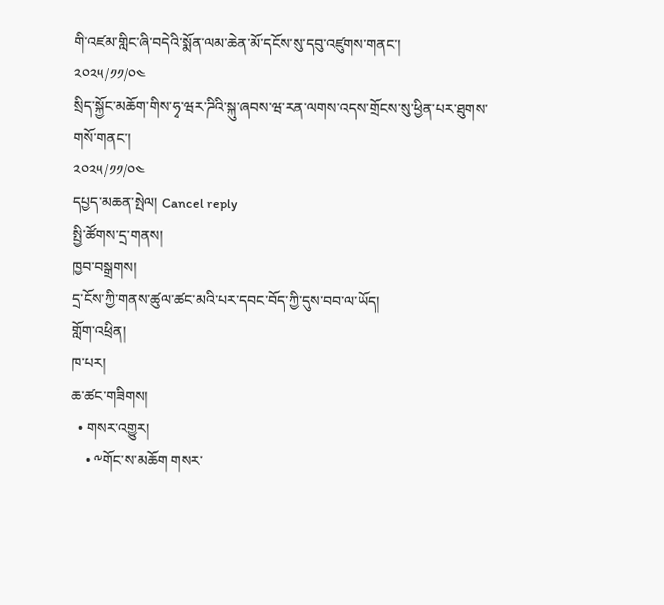གི་འཛམ་གླིང་ཞི་བདེའི་སྨོན་ལམ་ཆེན་མོ་དངོས་སུ་དབུ་འཛུགས་གནང་།
༢༠༢༥/༡༡/༠༤
སྲིད་སྐྱོང་མཆོག་གིས་ཧྭ་ཝར་ཌིའི་སྐུ་ཞབས་ཝ་རན་ལགས་འདས་གྲོངས་སུ་ཕྱིན་པར་ཐུགས་གསོ་གནང་།
༢༠༢༥/༡༡/༠༤
དཔྱད་མཆན་སྤེལ། Cancel reply
སྤྱི་ཚོགས་དྲ་གནས།
ཁྱབ་བསྒྲགས།
དྲ་ངོས་ཀྱི་གནས་ཚུལ་ཚང་མའི་པར་དབང་བོད་ཀྱི་དུས་བབ་ལ་ཡོད།
གློག་འཕྲིན།
ཁ་པར།
ཆ་ཚང་གཟིགས།
  • གསར་འགྱུར།
    • ༸གོང་ས་མཆོག གསར་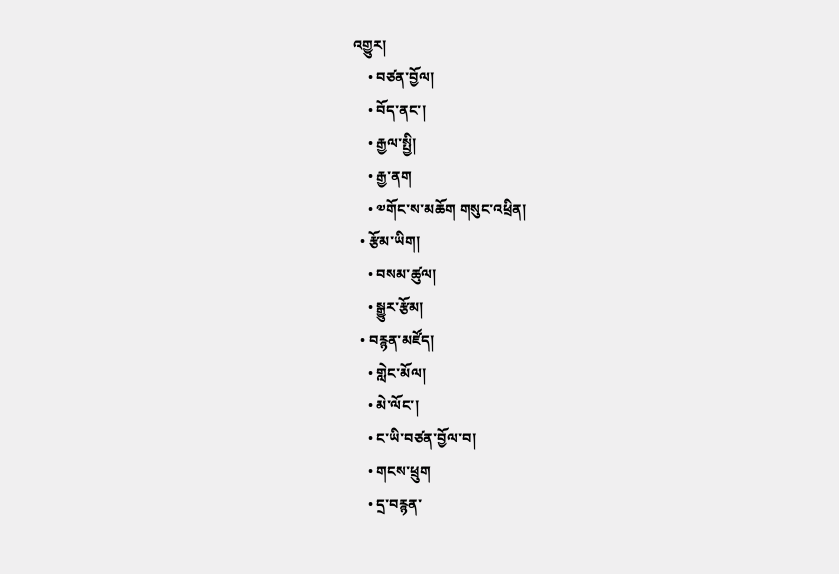འགྱུར།
    • བཙན་བྱོལ།
    • བོད་ནང་།
    • རྒྱལ་སྤྱི།
    • རྒྱ་ནག
    • ༧གོང་ས་མཆོག གསུང་འཕྲིན།
  • རྩོམ་ཡིག།
    • བསམ་ཚུལ།
    • སྒྱུར་རྩོམ།
  • བརྙན་མཛོད།
    • གླེང་མོལ།
    • མེ་ལོང་།
    • ང་ཡི་བཙན་བྱོལ་བ།
    • གངས་ཕྲུག
    • དྲ་བརྙན་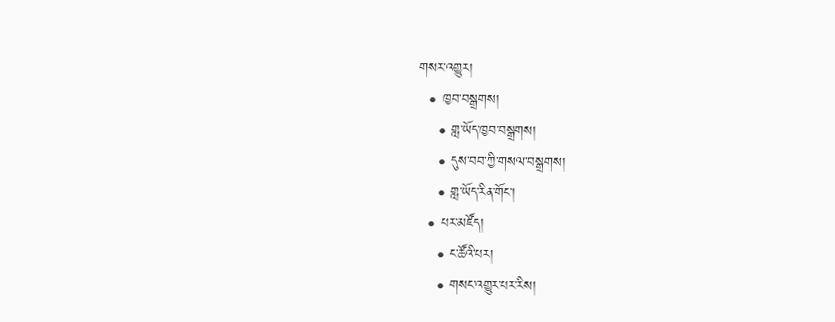གསར་འགྱུར།
  • ཁྱབ་བསྒྲགས།
    • གླ་ཡོད་ཁྱབ་བསྒྲགས།
    • དུས་བབ་ཀྱི་གསལ་བསྒྲགས།
    • གླ་ཡོད་རིན་གོང་།
  • པར་མཛོད།
    • ང་ཚོའི་པར།
    • གསང་འགྱུར་པར་རིས།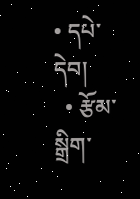• དཔེ་དེབ།
  • རྩོམ་སྒྲིག་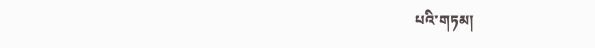པའི་གཏམ།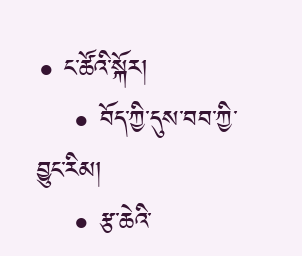• ང་ཚོའི་སྐོར།
    • བོད་ཀྱི་དུས་བབ་ཀྱི་བྱུང་རིམ།
    • རྩ་ཆེའི་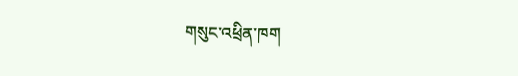གསུང་འཕྲིན་ཁག